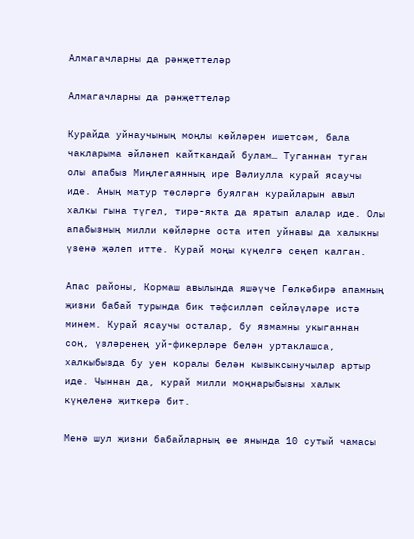Алмагачларны да рәнҗеттеләр

Алмагачларны да рәнҗеттеләр

Курайда уйнаучының моңлы көйләрен ишетсәм, бала чакларыма әйләнеп кайткандай булам… Туганнан туган олы апабыз Миңлегаянның ире Вәлиулла курай ясаучы иде. Аның матур төсләргә буялган курайларын авыл халкы гына түгел, тирә-якта да яратып алалар иде. Олы апабызның милли көйләрне оста итеп уйнавы да халыкны үзенә җәлеп итте. Курай моңы күңелгә сеңеп калган.

Апас районы, Кормаш авылында яшәүче Гөлкәбирә апамның җизни бабай турында бик тәфсилләп сөйләүләре истә минем. Курай ясаучы осталар, бу язмамны укыганнан соң, үзләренең уй-фикерләре белән уртаклашса, халкыбызда бу уен коралы белән кызыксынучылар артыр иде. Чыннан да, курай милли моңнарыбызны халык күңеленә җиткерә бит.

Менә шул җизни бабайларның өе янында 10 сутый чамасы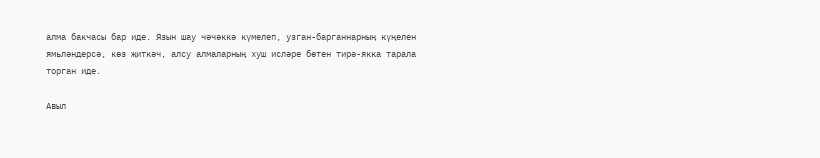алма бакчасы бар иде. Язын шау чәчәккә күмелеп, узган-барганнарның күңелен ямьләндерсә, көз җиткәч, алсу алмаларның хуш исләре бөтен тирә-якка тарала торган иде.

Авыл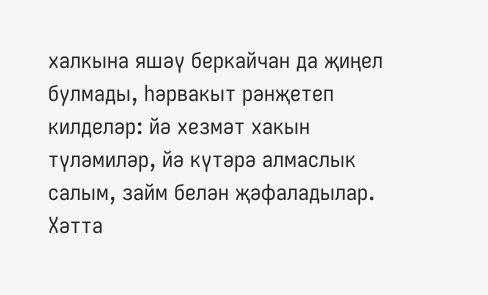халкына яшәү беркайчан да җиңел булмады, һәрвакыт рәнҗетеп килделәр: йә хезмәт хакын түләмиләр, йә күтәрә алмаслык салым, займ белән җәфаладылар. Хәтта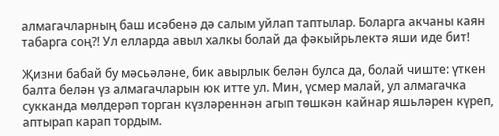алмагачларның баш исәбенә дә салым уйлап таптылар. Боларга акчаны каян табарга соң?! Ул елларда авыл халкы болай да фәкыйрьлектә яши иде бит!

Җизни бабай бу мәсьәләне, бик авырлык белән булса да, болай чиште: үткен балта белән үз алмагачларын юк итте ул. Мин, үсмер малай, ул алмагачка сукканда мөлдерәп торган күзләреннән агып төшкән кайнар яшьләрен күреп, аптырап карап тордым.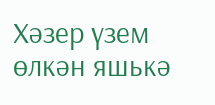Хәзер үзем өлкән яшькә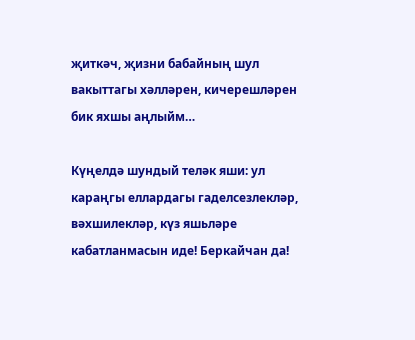җиткәч, җизни бабайның шул вакыттагы хәлләрен, кичерешләрен бик яхшы аңлыйм…

Күңелдә шундый теләк яши: ул караңгы еллардагы гаделсезлекләр, вәхшилекләр, күз яшьләре кабатланмасын иде! Беркайчан да!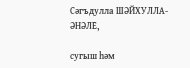Сәгъдулла ШӘЙХУЛЛА-ӘНӘЛЕ,

сугыш һәм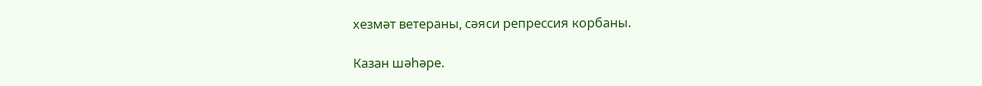хезмәт ветераны, сәяси репрессия корбаны.

Казан шәһәре.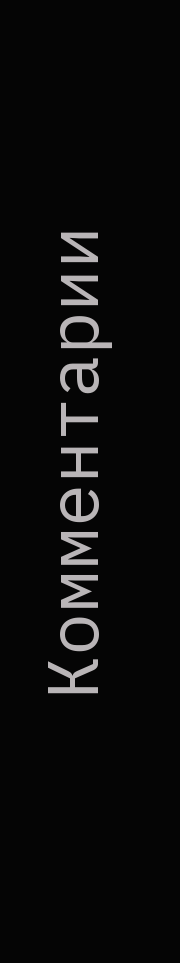Комментарии